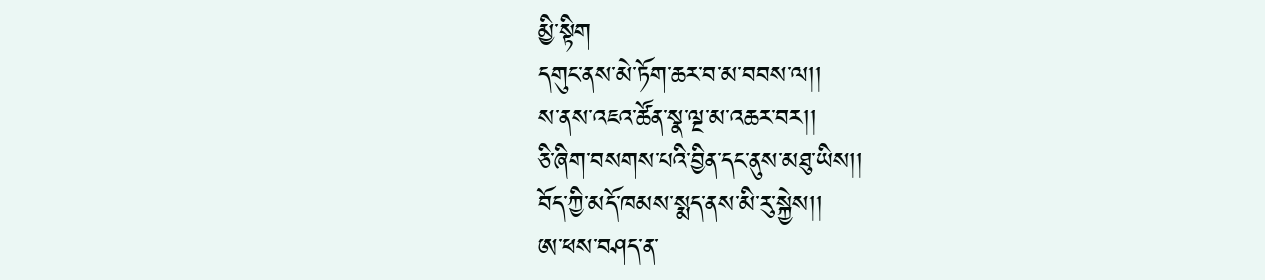མྱི་སྟིག
དགུང་ནས་མེ་ཏོག་ཆར་བ་མ་བབས་ལ།།
ས་ནས་འཇའ་ཚོན་སྣ་ལྔ་མ་འཆར་བར།།
ཅི་ཞིག་བསགས་པའི་བྱིན་དང་ནུས་མཐུ་ཡིས།།
བོད་ཀྱི་མདོ་ཁམས་སྨད་ནས་མི་རུ་སྐྱེས།།
ཨ་ཕས་བཤད་ན་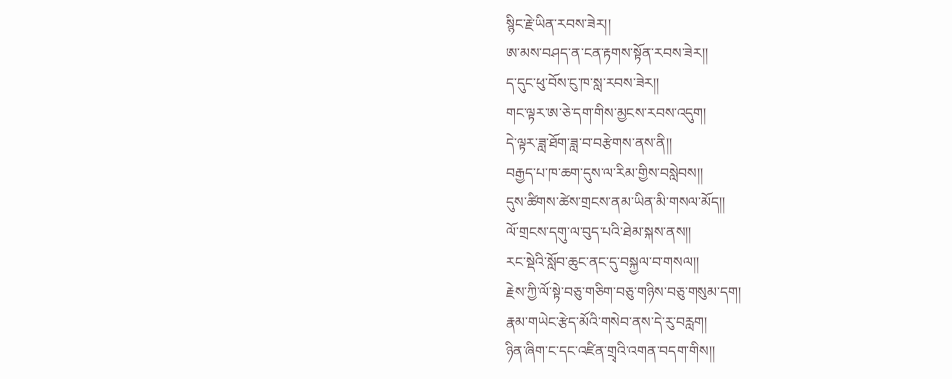སྙིང་རྗེ་ཡིན་རབས་ཟེར།།
ཨ་མས་བཤད་ན་ངན་རྟགས་སྟོན་རབས་ཟེར།།
ད་དུང་ཕུ་བོས་ངུ་ཁ་སླ་རབས་ཟེར།།
གང་ལྟར་ཨ་ཅེ་དག་གིས་མྱངས་རབས་འདུག།
དེ་ལྟར་ཟླ་ཐོག་ཟླ་བ་བརྩེགས་ནས་ནི།།
བརྒྱད་པ་ཁ་ཆག་དུས་ལ་རིམ་གྱིས་བསླེབས།།
དུས་ཚིགས་ཚེས་གྲངས་ནམ་ཡིན་མི་གསལ་མོད།།
ལོ་གྲངས་དགུ་ལ་བུད་པའི་ཐེམ་སྐས་ནས།།
རང་སྡེའི་སློབ་ཆུང་ནང་དུ་བསྐྱལ་བ་གསལ།།
རྗེས་ཀྱི་ལོ་སྟེ་བཅུ་གཅིག་བཅུ་གཉིས་བཅུ་གསུམ་དག།
རྣམ་གཡེང་རྩེད་མོའི་གསེབ་ནས་དེ་རུ་བརླག།
ཉིན་ཞིག་ང་དང་འཛིན་གྲྭའི་འགན་བདག་གིས།།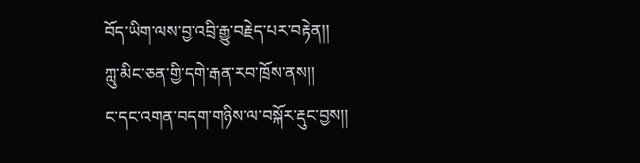བོད་ཡིག་ལས་བྱ་འབྲི་རྒྱུ་བརྗེད་པར་བརྟེན།།
ཀླུ་མིང་ཅན་གྱི་དགེ་རྒན་རབ་ཁྲོས་ནས།།
ང་དང་འགན་བདག་གཉིས་ལ་བསྐོར་རྡུང་བྱས།།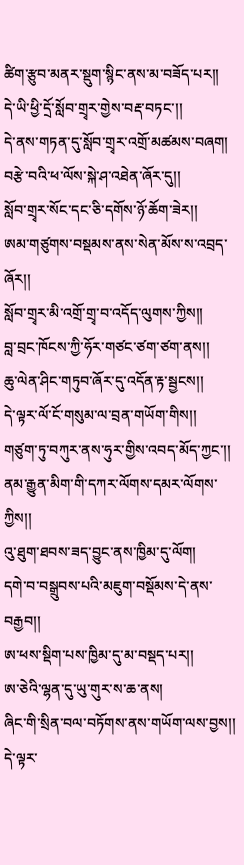ཚིག་རྩུབ་མནར་སྡུག་སྙིང་ནས་མ་བཟོད་པར།།
དེ་ཡི་ཕྱི་དྲོ་སློབ་གྲྭར་གྱེས་བརྡ་བཏང་།།
དེ་ནས་གཏན་དུ་སློབ་གྲྭར་འགྲོ་མཚམས་བཞག།
བརྩེ་བའི་ཕ་ལོས་སྐེ་ཤ་འཐེན་ཞོར་དུ།།
སློབ་གྲྭར་སོང་དང་ཅི་དགོས་ཉོ་ཆོག་ཟེར།།
ཨམ་གཙུགས་བསྡམས་ནས་སེན་མོས་ས་འབྲད་ཞོར།།
སློབ་གྲྭར་མི་འགྲོ་གྲྭ་བ་འདོད་ལུགས་ཀྱིས།།
བླ་བྲང་ཁོངས་ཀྱི་ཧོར་གཙང་ཙག་ཙག་ནས།།
ཆུ་ལེན་ཤིང་གཏུབ་ཞོར་དུ་འདོན་རྟ་སྦྱངས།།
དེ་ལྟར་ལོ་ངོ་གསུམ་ལ་བྲན་གཡོག་གིས།།
གཙུག་ཏུ་བཀུར་ནས་ཧུར་གྱིས་འབད་མོད་ཀྱང་།།
ནམ་རྒྱུན་མིག་གི་དཀར་ལོགས་དམར་ལོགས་ཀྱིས།།
འུ་ཐུག་ཐབས་ཟད་བྱུང་ནས་ཁྱིམ་དུ་ལོག།
དགེ་བ་བསྒྲུབས་པའི་མཇུག་བསྡོམས་དེ་ནས་བརྒྱབ།།
ཨ་ཕས་སྡིག་པས་ཁྱིམ་དུ་མ་བསྡད་པར།།
ཨ་ཅེའི་ལྷན་དུ་ཡུ་གུར་ས་ཆ་ནས།
ཞིང་གི་སྲིན་བལ་བཏོགས་ནས་གཡོག་ལས་བྱས།།
དེ་ལྟར་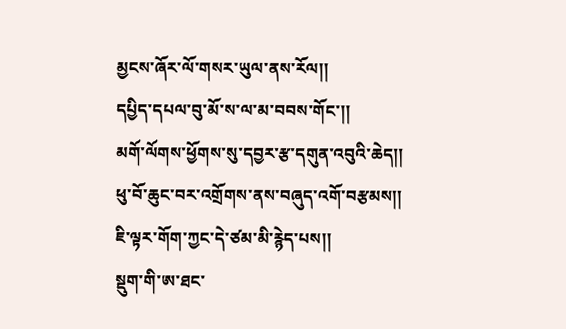མྱངས་ཞོར་ལོ་གསར་ཡུལ་ནས་རོལ།།
དཔྱིད་དཔལ་བུ་མོ་ས་ལ་མ་བབས་གོང་།།
མགོ་ལོགས་ཕྱོགས་སུ་དབྱར་རྩ་དགུན་འབུའི་ཆེད།།
ཕུ་བོ་ཆུང་བར་འགྲོགས་ནས་བཞུད་འགོ་བརྩམས།།
ཇི་ལྟར་གོག་ཀྱང་དེ་ཙམ་མི་རྙེད་པས།།
སྡུག་གི་ཨ་ཐང་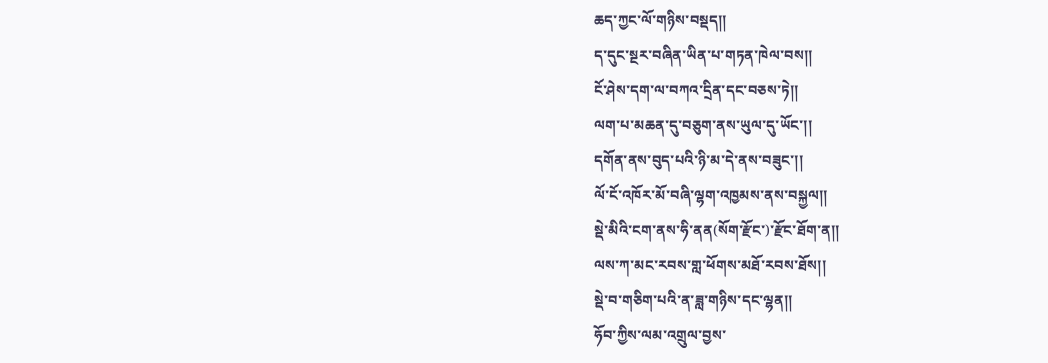ཆད་ཀྱང་ལོ་གཉིས་བསྡད།།
ད་དུང་སྔར་བཞིན་ཡིན་པ་གཏན་ཁེལ་བས།།
ངོ་ཤེས་དག་ལ་བཀའ་དྲིན་དང་བཅས་ཏེ།།
ལག་པ་མཆན་དུ་བཅུག་ནས་ཡུལ་དུ་ཡོང་།།
དགོན་ནས་བུད་པའི་ཉི་མ་དེ་ནས་བཟུང་།།
ལོ་ངོ་འཁོར་མོ་བཞི་ལྷག་འཁྱམས་ནས་བསྐྱལ།།
སྡེ་མིའི་ངག་ནས་ཧི་ནན(སོག་རྫོང་)་རྫོང་ཐོག་ན།།
ལས་ཀ་མང་རབས་གླ་ཕོགས་མཐོ་རབས་ཐོས།།
སྡེ་བ་གཅིག་པའི་ན་ཟླ་གཉིས་དང་ལྷན།།
ཧོབ་ཀྱིས་ལམ་འགྲུལ་བྱས་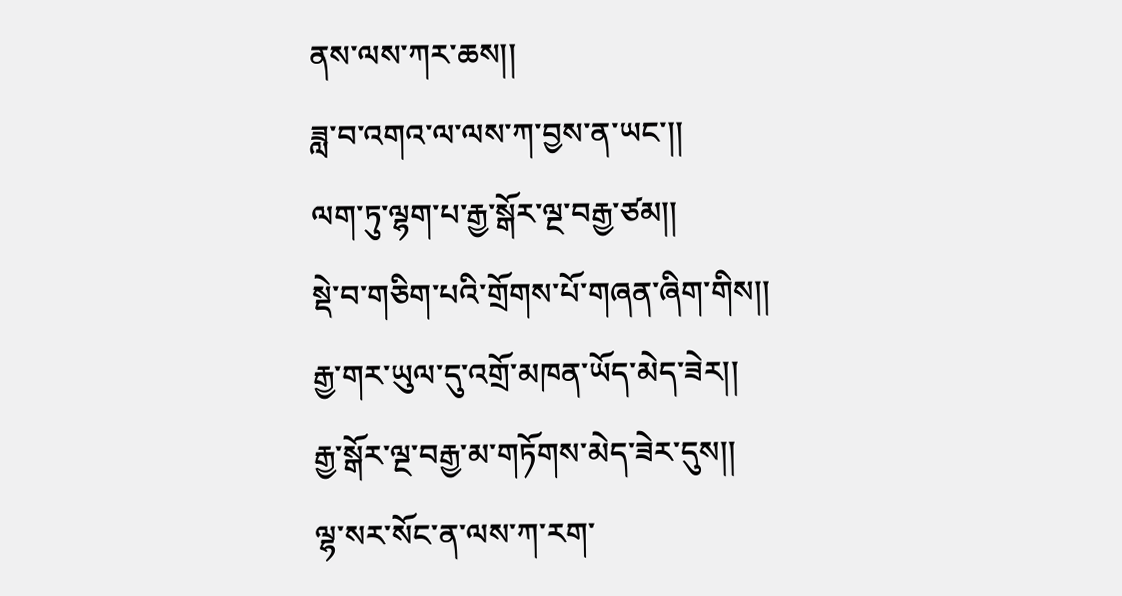ནས་ལས་ཀར་ཆས།།
ཟླ་བ་འགའ་ལ་ལས་ཀ་བྱས་ན་ཡང་།།
ལག་ཏུ་ལྷག་པ་རྒྱ་སྒོར་ལྔ་བརྒྱ་ཙམ།།
སྡེ་བ་གཅིག་པའི་གྲོགས་པོ་གཞན་ཞིག་གིས།།
རྒྱ་གར་ཡུལ་དུ་འགྲོ་མཁན་ཡོད་མེད་ཟེར།།
རྒྱ་སྒོར་ལྔ་བརྒྱ་མ་གཏོགས་མེད་ཟེར་དུས།།
ལྷ་སར་སོང་ན་ལས་ཀ་རག་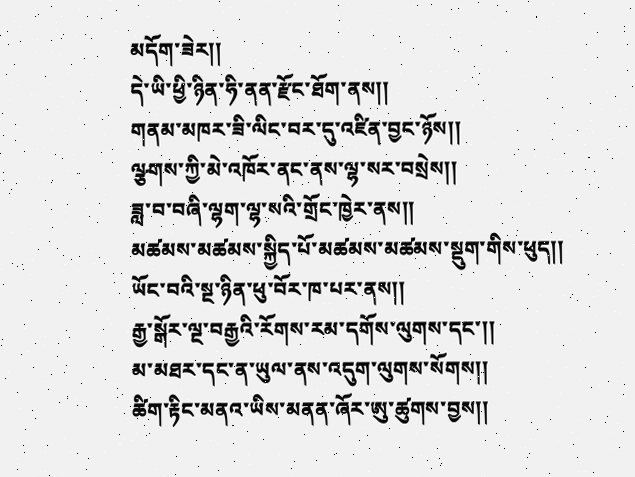མདོག་ཟེར།།
དེ་ཡི་ཕྱི་ཉིན་ཧི་ནན་རྫོང་ཐོག་ནས།།
གནམ་མཁར་ཟི་ལིང་བར་དུ་འཛིན་བྱང་ཉོས།།
ལྩགས་ཀྱི་མེ་འཁོར་ནང་ནས་ལྷ་སར་བསྲེས།།
ཟླ་བ་བཞི་ལྷག་ལྷ་སའི་གྲོང་ཁྱེར་ནས།།
མཚམས་མཚམས་སྐྱིད་པོ་མཚམས་མཚམས་སྡུག་གིས་ཕུད།།
ཡོང་བའི་སྔ་ཉིན་ཕུ་བོར་ཁ་པར་ནས།།
རྒྱ་སྒོར་ལྔ་བརྒྱའི་རོགས་རམ་དགོས་ལུགས་དང་།།
མ་མཐར་དང་ན་ཡུལ་ནས་འདུག་ལུགས་སོགས།།
ཚིག་རྟིང་མནའ་ཡིས་མནན་ཞོར་ཨུ་ཚུགས་བྱས།།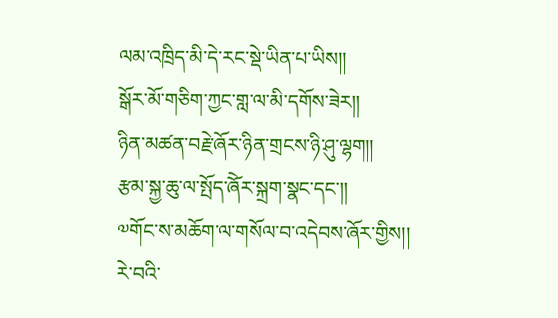ལམ་འཁྲིད་མི་དེ་རང་སྡེ་ཡིན་པ་ཡིས།།
སྒོར་མོ་གཅིག་ཀྱང་གླ་ལ་མི་དགོས་ཟེར།།
ཉིན་མཚན་བརྗེ་ཞོར་ཉིན་གྲངས་ཉི་ཤུ་ལྷག།།
རྩམ་སྐྱ་ཆུ་ལ་སྤོད་ཞོེར་སྐྲག་སྣང་དང་།།
༧གོང་ས་མཆོག་ལ་གསོལ་བ་འདེབས་ཞོར་གྱིས།།
རེ་བའི་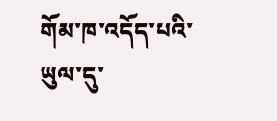གོམ་ཁ་འདོད་པའི་ཡུལ་དུ་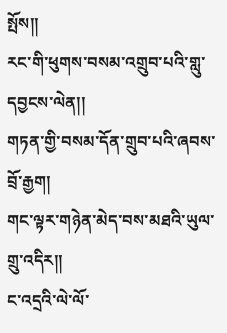སྤོས།།
རང་གི་ཕུགས་བསམ་འགྲུབ་པའི་གླུ་དབྱངས་ལེན།།
གཏན་གྱི་བསམ་དོན་གྲུབ་པའི་ཞབས་བྲོ་རྒྱག།
གང་ལྟར་གཉེན་མེད་བས་མཐའི་ཡུལ་གྲུ་འདིར།།
ང་འདྲའི་ལེ་ལོ་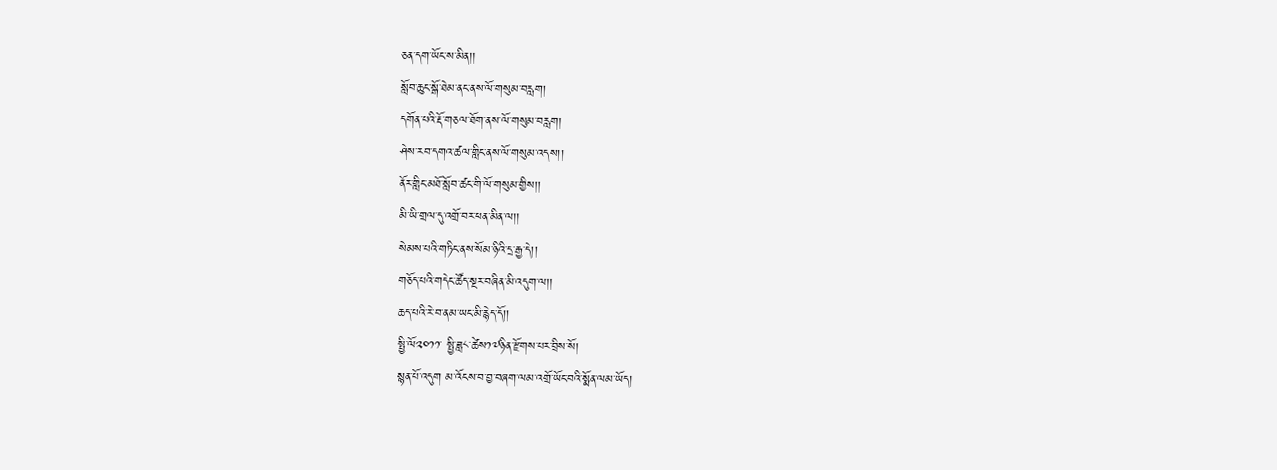ཅན་དག་ཡོང་ས་མིན།།
སློབ་ཆུང་སྒོ་ཐེམ་ནང་ནས་ལོ་གསུམ་བརླག།
དགོན་པའི་རྡོ་གཅལ་ཐོག་ནས་ལོ་གསུམ་བརླག།
ཤེས་རབ་དགའ་ཚལ་གླིང་ནས་ལོ་གསུམ་འདས།།
ནོར་གླིང་མཐོ་སློབ་ཚང་གི་ལོ་གསུམ་གྱིས།།
མི་ཡི་གྲལ་དུ་འགྲོ་བར་ཕན་མིན་ལ།།
སེམས་པའི་གཏིང་ནས་སོམ་ཉིའི་དྲ་རྒྱ་དེ།།
གཅོད་པའི་གདེང་ཚོད་སྔར་བཞིན་མི་འདུག་ལ།།
ཆད་པའི་རེ་བ་ནམ་ཡང་མི་རྙེད་དོ།།
སྤྱི་ལོ༢༠༡༡་ སྤྱི་ཟླ༨་ཚེས༡༧ཉིན་རྫོགས་པར་བྲིས་སོ།
སྙན་པོ་འདུག མ་འོངས་བ་བྱ་བཞག་ལམ་འགྲོ་ཡོང་བའི་སྨོན་ལམ་ཡོད།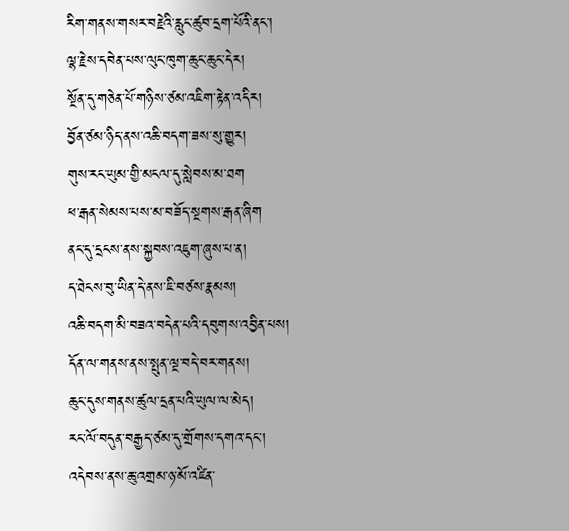རིག་གནས་གསར་བརྗེའི་རླུང་ཚུབ་དྲག་པོའི་ནང་།
ལྷ་རྗེས་དབེན་པས་ལུང་ཁུག་ཆུང་ཆུང་དེར།
སྔོན་དུ་གཅེན་པོ་གཉིས་ཙམ་འཇིག་རྟེན་འདིར།
བྱོན་ཙམ་ཉིད་ནས་འཆི་བདག་ཟས་སུ་གྱུར།
གུས་རང་ཡུམ་གྱི་མངལ་དུ་སླེབས་མ་ཐག
ཕ་རྒན་སེམས་པས་མ་བཟོད་སྔགས་རྒན་ཞིག
ནང་དུ་དྲངས་ནས་སྐྱབས་འཇུག་ཞུས་པ་ན།
ད་ཐེངས་བུ་ཡིན་དེ་ནས་ཇི་བཙས་རྣམས།
འཆི་བདག་མི་བཟའ་བདེན་པའི་དབུགས་འབྱིན་པས།
དོན་ལ་གནས་ནས་སྤུན་ལྔ་བདེ་བར་གནས།
ཆུང་དུས་གནས་ཚུལ་དྲན་པའི་ཡུལ་ལ་མེད།
རང་ལོ་བདུན་བརྒྱད་ཙམ་དུ་གྲོགས་དགའ་དང་།
འདེབས་ནས་ཆུ་འགྲམ་ཉ་མོ་འཛིན་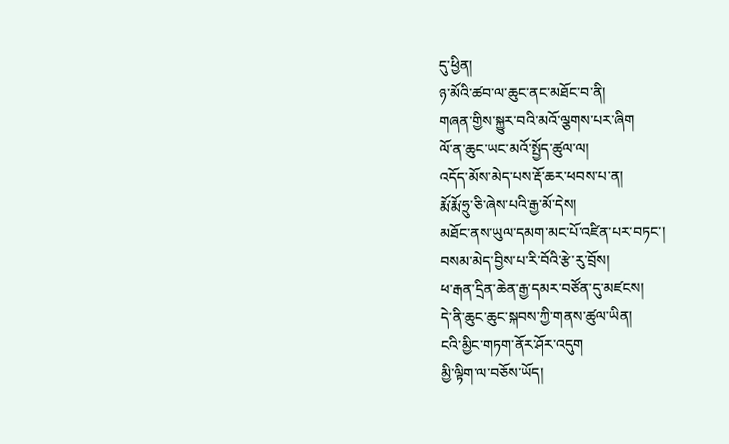དུ་ཕྱིན།
ཉ་མོའི་ཚབ་ལ་ཆུང་ནང་མཐོང་བ་ནི།
གཞན་གྱིས་སྐྱུར་བའི་མའོ་ལྕགས་པར་ཞིག
ལོ་ན་ཆུང་ཡང་མའོ་སྤྱོད་ཚུལ་ལ།
འདོད་མོས་མེད་པས་རྡོ་ཆར་ཕབས་པ་ན།
རྨོ་རྨོ་ཧྲུ་ཅི་ཞེས་པའི་རྒྱ་མོ་དེས།
མཐོང་ནས་ཡུལ་དམག་མང་པོ་འཛིན་པར་བཏང་།
བསམ་མེད་བྱིས་པ་རི་བོའི་རྩེ་རུ་བྲོས།
ཕ་རྒན་དྲིན་ཆེན་རྒྱ་དམར་བཙོན་དུ་མཛངས།
དེ་ནི་ཆུང་ཆུང་སྐབས་ཀྱི་གནས་ཚུལ་ཡིན།
ངའི་མྱིང་གཏག་ནོར་ཤོར་འདུག
མྱི་ལྟིག་ལ་བཅོས་ཡོད།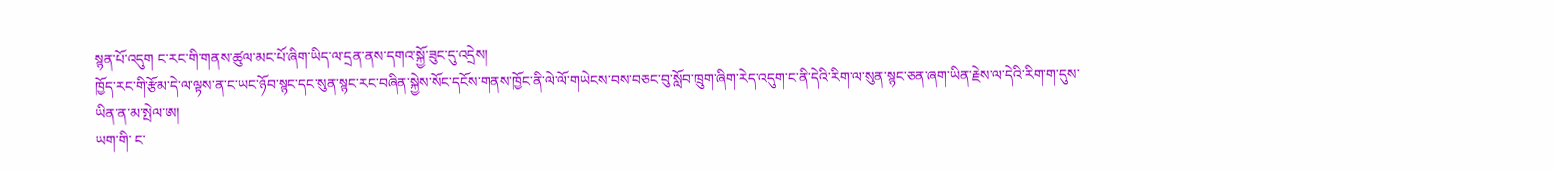སྙན་པོ་འདུག ང་རང་གི་གནས་ཚུལ་མང་པོ་ཞིག་ཡིད་ལ་དྲན་ནས་དགའ་སྐྱོ་ཟུང་དུ་འདྲེས།
ཁྱོད་རང་གི་རྩོམ་དེ་ལ་ལྟས་ན་ང་ཡང་ཉོབ་སྙང་དང་སུན་སྙང་རང་བཞིན་སྐྱེས་སོང་དངོས་གནས་ཁྱོང་ནི་ལེ་ལོ་གཡེངས་བས་བཅང་བུ་སློབ་ཁྲུག་ཞིག་རེད་འདུག་ང་ནི་དེའི་རིག་ལ་སུན་སྙང་ཅན་ཞག་ཡིན་རྗེས་ལ་དེའི་རིག་ག་དུས་ཡིན་ན་མ་སྤེལ་ཨ།
ཡག་གི་ ང་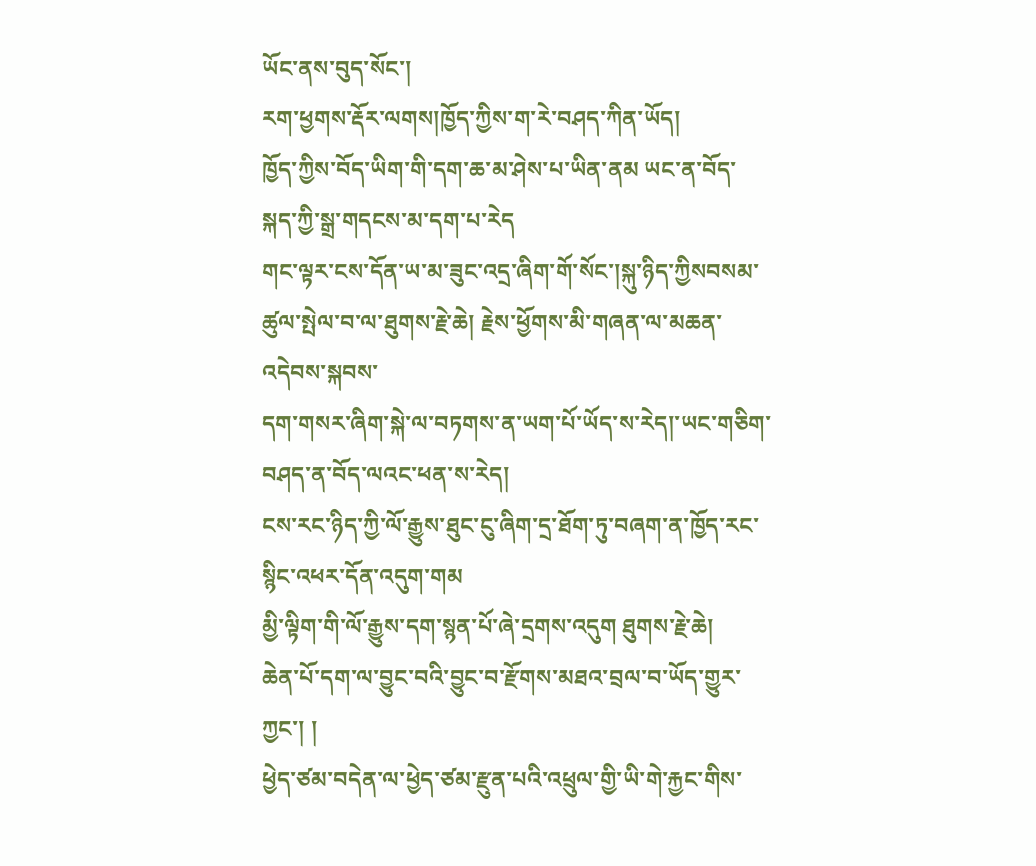ཡོང་ནས་བུད་སོང་།
རག་ཕྱགས་རྡོར་ལགས།ཁྱོད་ཀྱིས་ག་རེ་བཤད་ཀིན་ཡོད།
ཁྱོད་ཀྱིས་བོད་ཡིག་གི་དག་ཆ་མ་ཤེས་པ་ཡིན་ནམ ཡང་ན་བོད་སྐད་ཀྱི་སྒྲ་གདངས་མ་དག་པ་རེད
གང་ལྟར་ངས་དོན་ཡ་མ་ཟུང་འདྲ་ཞིག་གོ་སོང་།སྐུ་ཉིད་ཀྱིསབསམ་ཚུལ་སྤེལ་བ་ལ་ཐུགས་རྗེ་ཆེ། རྗེས་ཕྱོགས་མི་གཞན་ལ་མཆན་འདེབས་སྐབས་
དག་གསར་ཞིག་སྐེ་ལ་བཏགས་ན་ཡག་པོ་ཡོད་ས་རེད།་ཡང་གཅིག་བཤད་ན་བོད་ལའང་ཕན་ས་རེད།
ངས་རང་ཉིད་ཀྱི་ལོ་རྒྱུས་ཐུང་ངུ་ཞིག་དྲ་ཐོག་ཏུ་བཞག་ན་ཁྱོད་རང་སྙིང་འཕར་དོན་འདུག་གམ
མྱི་ལྟིག་གི་ལོ་རྒྱུས་དག་སྙན་པོ་ཞེ་དྲགས་འདུག ཐུགས་རྗེ་ཆེ།
ཆེན་པོ་དག་ལ་བྱུང་བའི་བྱུང་བ་རྫོགས་མཐའ་བྲལ་བ་ཡོད་གྱུར་ཀྱང་། །
ཕྱེད་ཙམ་བདེན་ལ་ཕྱེད་ཙམ་རྫུན་པའི་འཕྲུལ་གྱི་ཡི་གེ་རྐྱང་གིས་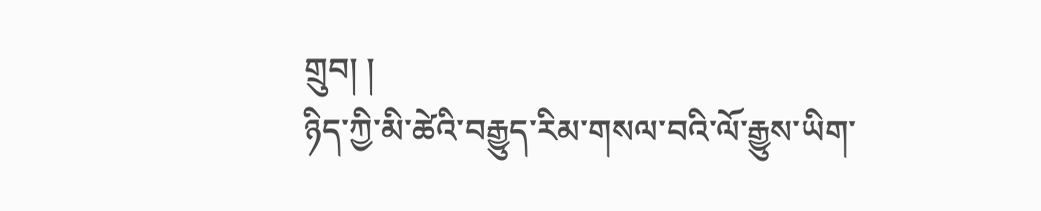གྲུབ། །
ཉིད་ཀྱི་མི་ཚེའི་བརྒྱུད་རིམ་གསལ་བའི་ལོ་རྒྱུས་ཡིག་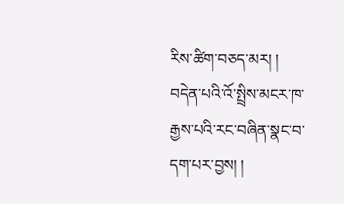རིས་ཚིག་བཅད་མར། །
བདེན་པའི་འོ་སྤྲིས་མངར་ཁ་རྒྱས་པའི་རང་བཞིན་སྣང་བ་དག་པར་བྱས། །